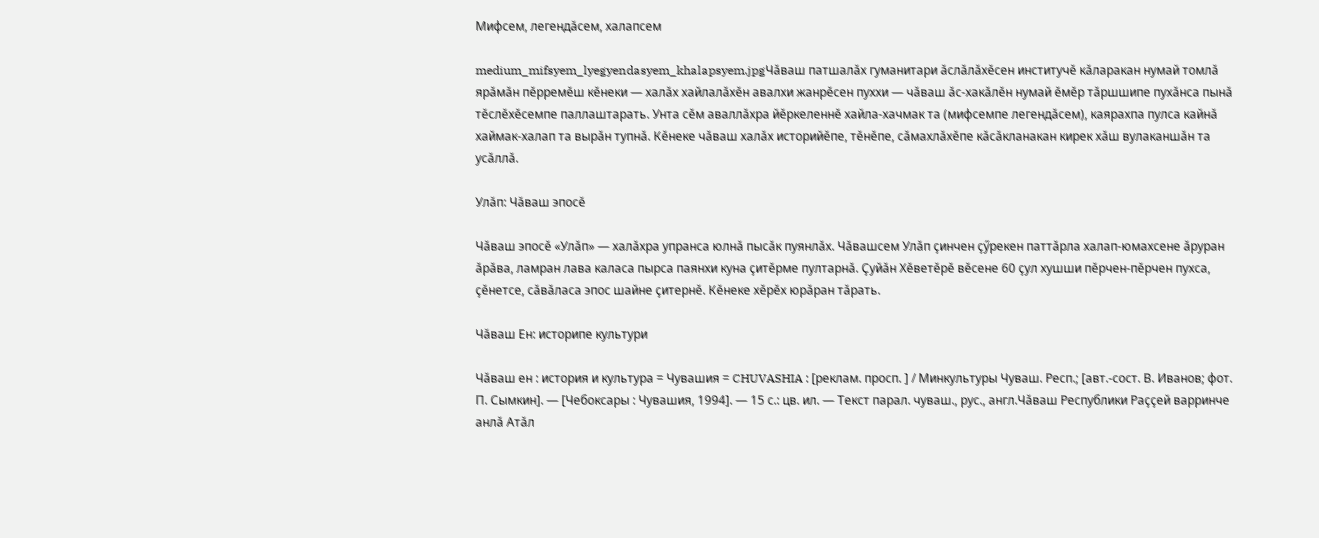Мифсем, легендăсем, халапсем

medium_mifsyem_lyegyendasyem_khalapsyem.jpgЧӑваш патшалӑх гуманитари ӑслӑлӑхӗсен институчӗ кӑларакан нумай томлӑ ярӑмӑн пӗрремӗш кӗнеки — халӑх хайлалӑхӗн авалхи жанрӗсен пуххи — чӑваш ӑс-хакӑлӗн нумай ӗмӗр тӑршшипе пухӑнса пынӑ тӗслӗхӗсемпе паллаштарать. Унта сӗм аваллӑхра йӗркеленнӗ хайла-хачмак та (мифсемпе легендӑсем), каярахпа пулса кайнӑ хаймак-халап та вырӑн тупнӑ. Кӗнеке чӑваш халӑх историйӗпе, тӗнӗпе, сӑмахлӑхӗпе кӑсӑкланакан кирек хӑш вулаканшӑн та усӑллӑ.

Улăп: Чăваш эпосĕ

Чӑваш эпосӗ «Улӑп» — халӑхра упранса юлнӑ пысӑк пуянлӑх. Чӑвашсем Улӑп ҫинчен ҫӳрекен паттӑрла халап-юмахсене ӑруран ӑрӑва, ламран лава каласа пырса паянхи куна ҫитӗрме пултарнӑ. Ҫуйӑн Хӗветӗрӗ вӗсене 60 ҫул хушши пӗрчен-пӗрчен пухса, ҫӗнетсе, сӑвӑласа эпос шайне ҫитернӗ. Кӗнеке хӗрӗх юрӑран тӑрать.

Чăваш Ен: историпе культури

Чӑваш ен : история и культура = Чувашия = CHUVASHIA : [реклам. просп. ] / Минкультуры Чуваш. Респ.; [авт.-сост. В. Иванов; фот. П. Сымкин]. — [Чебоксары : Чувашия, 1994]. — 15 с.: цв. ил. — Текст парал. чуваш., рус., англ.Чӑваш Республики Раҫҫей варринче анлӑ Атӑл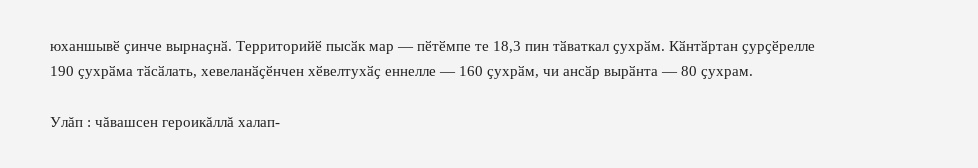юханшывӗ ҫинче вырнаҫнӑ. Территорийӗ пысӑк мар — пӗтӗмпе те 18,3 пин тӑваткал ҫухрӑм. Кӑнтӑртан ҫурҫӗрелле 190 ҫухрӑма тӑсӑлать, хевеланӑҫӗнчен хӗвелтухӑҫ еннелле — 160 ҫухрӑм, чи ансӑр вырӑнта — 80 ҫухрам.

Улăп : чăвашсен героикăллă халап-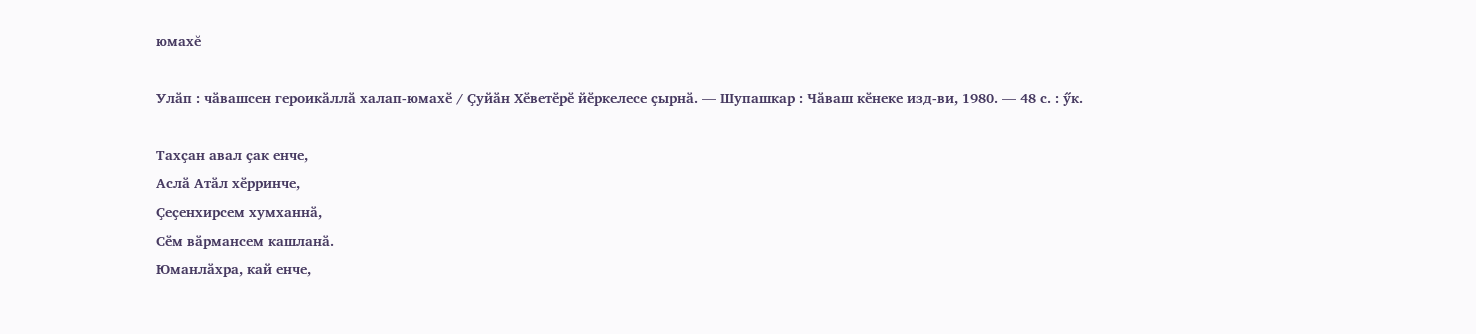юмахĕ

Улӑп : чӑвашсен героикӑллӑ халап-юмахӗ / Ҫуйӑн Хӗветӗрӗ йӗркелесе ҫырнӑ. — Шупашкар : Чӑваш кӗнеке изд-ви, 1980. — 48 с. : ӳк.

Тахҫан авал ҫак енче,
Аслӑ Атӑл хӗрринче,
Ҫеҫенхирсем хумханнӑ,
Сӗм вӑрмансем кашланӑ.
Юманлӑхра, кай енче,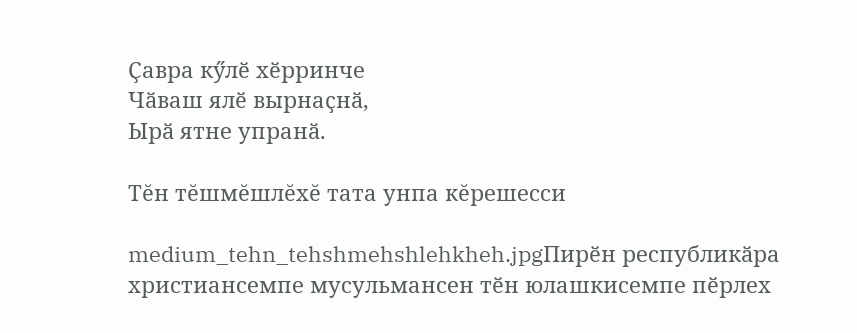Ҫавра кӳлӗ хӗрринче
Чӑваш ялӗ вырнаҫнӑ,
Ырӑ ятне упранӑ.

Тĕн тĕшмĕшлĕхĕ тата унпа кĕрешесси

medium_tehn_tehshmehshlehkheh.jpgПирӗн республикӑра христиансемпе мусульмансен тӗн юлашкисемпе пӗрлех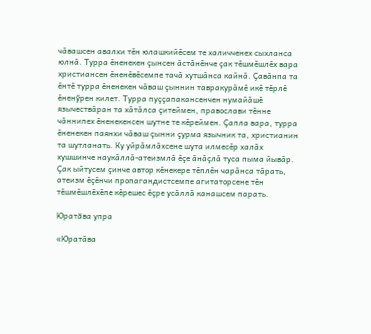чӑвашсен авалхи тӗн юлашкийӗсем те халичченех сыхланса юлнӑ. Турра ӗненекен ҫынсен ӑстӑнӗнче ҫак тӗшмӗшлӗх вара христиансен ӗненӗвӗсемпе тачӑ хутшӑнса кайнӑ. Ҫавӑнпа та ӗнтӗ турра ӗненекен чӑваш ҫыннин тавракурӑмӗ икӗ тӗрлӗ ӗненӳрен килет. Турра пуҫҫапакансенчен нумайӑшӗ язычествӑран та хӑтӑлса ҫитеймен, православи тӗнне чӑннипех ӗненекенсен шутне те кӗреймен. Ҫапла вара, турра ӗненекен паянхи чӑваш ҫынни ҫурма язычник та, христианин та шутланать. Ку уйрӑмлӑхсене шута илмесӗр халӑх хушшинче наукӑллӑ-атеизмлӑ ӗҫе ӑнӑҫлӑ туса пыма йывӑр. Ҫак ыйтусем ҫинче автор кӗнекере тӗплӗн чарӑнса тӑрать, атеизм ӗҫӗнчи пропагандистсемпе агитаторсене тӗн тӗшмӗшлӗхӗпе кӗрешес ӗҫре усӑллӑ канашсем парать.

Юратăва упра

«Юратӑва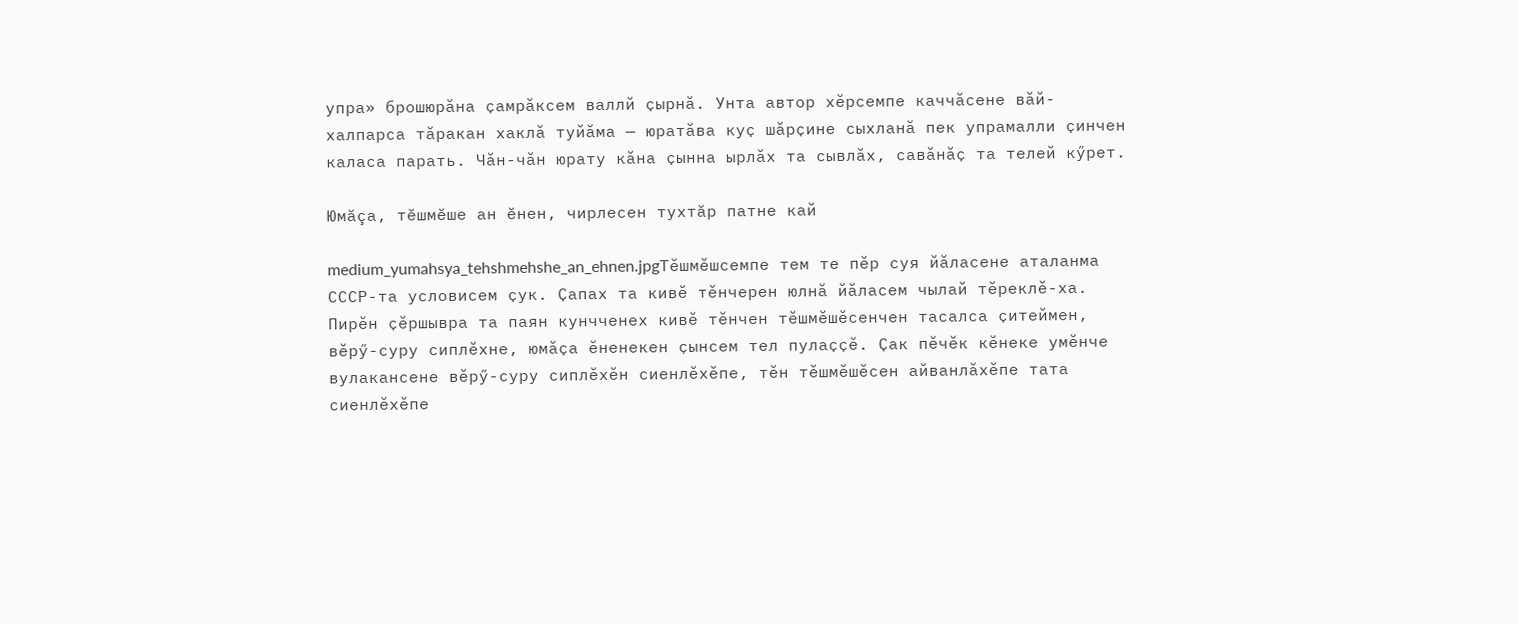упра» брошюрӑна ҫамрӑксем валлй ҫырнӑ. Унта автор хӗрсемпе каччӑсене вӑй-халпарса тӑракан хаклӑ туйӑма — юратӑва куҫ шӑрҫине сыхланӑ пек упрамалли ҫинчен каласа парать. Чӑн-чӑн юрату кӑна ҫынна ырлӑх та сывлӑх, савӑнӑҫ та телей кӳрет.

Юмăçа, тĕшмĕше ан ĕнен, чирлесен тухтăр патне кай

medium_yumahsya_tehshmehshe_an_ehnen.jpgТӗшмӗшсемпе тем те пӗр суя йӑласене аталанма СССР-та условисем ҫук. Ҫапах та кивӗ тӗнчерен юлнӑ йӑласем чылай тӗреклӗ-ха. Пирӗн ҫӗршывра та паян кунчченех кивӗ тӗнчен тӗшмӗшӗсенчен тасалса ҫитеймен, вӗрӳ-суру сиплӗхне, юмӑҫа ӗненекен ҫынсем тел пулаҫҫӗ. Ҫак пӗчӗк кӗнеке умӗнче вулакансене вӗрӳ-суру сиплӗхӗн сиенлӗхӗпе, тӗн тӗшмӗшӗсен айванлӑхӗпе тата сиенлӗхӗпе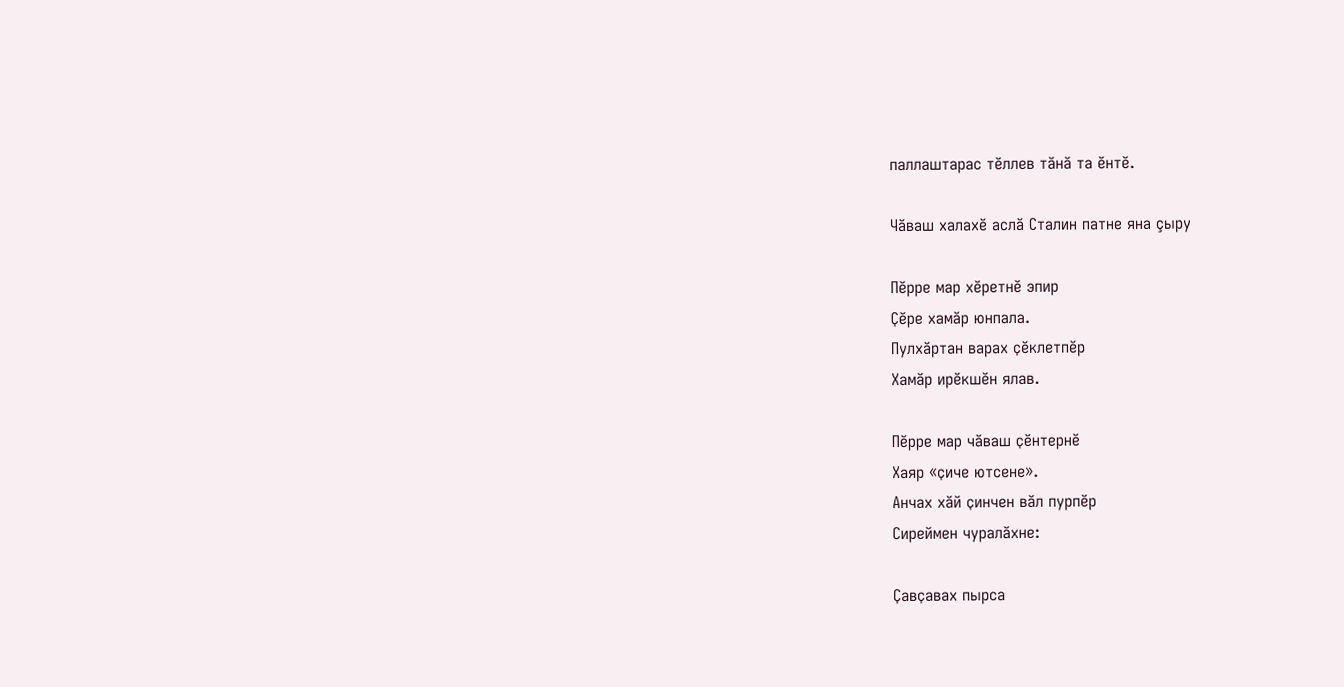паллаштарас тӗллев тӑнӑ та ӗнтӗ.

Чăваш халахĕ аслă Сталин патне яна çыру

Пӗрре мар хӗретнӗ эпир
Ҫӗре хамӑр юнпала.
Пулхӑртан варах ҫӗклетпӗр
Хамӑр ирӗкшӗн ялав.

Пӗрре мар чӑваш ҫӗнтернӗ
Хаяр «ҫиче ютсене».
Анчах хӑй ҫинчен вӑл пурпӗр
Сиреймен чуралӑхне:

Ҫавҫавах пырса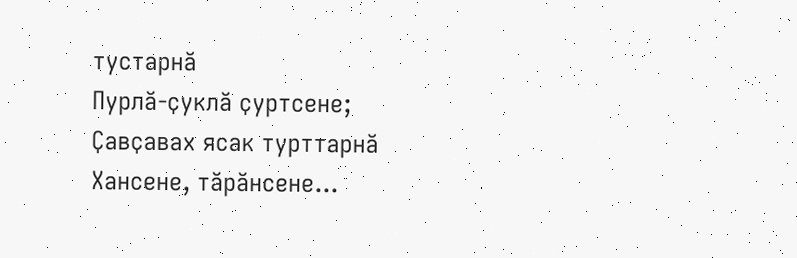тустарнӑ
Пурлӑ-ҫуклӑ ҫуртсене;
Ҫавҫавах ясак турттарнӑ
Хансене, тӑрӑнсене...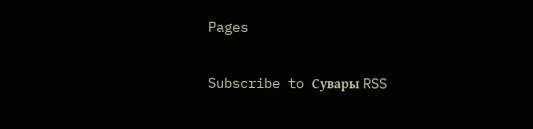Pages

Subscribe to Сувары RSS